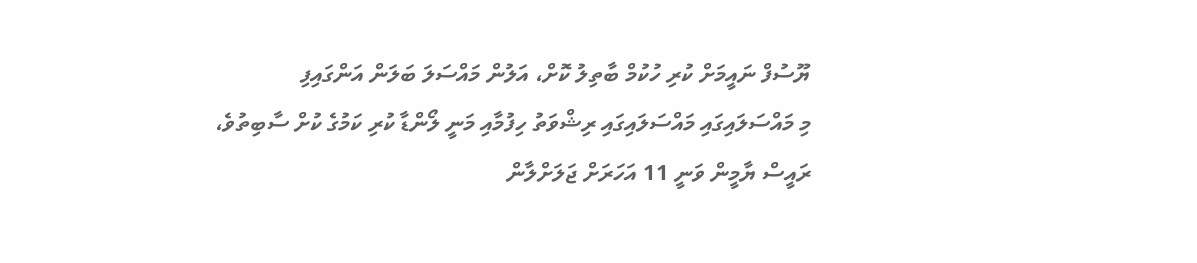ޔޫސުފް ނައީމަށް ކުރި ހުކުމް ބާތިލު ކޮށް، އަލުން މައްސަލަ ބަލަން އަންގައިފި
މި މައްސަލައިގައި މައްސަލައިގައި ރިޝްވަތު ހިފުމާއި މަނީ ލޯންޑާ ކުރި ކަމުގެ ކުށް ސާބިތުވެ، ރައީސް ޔާމީން ވަނީ 11 އަހަރަށް ޖަލަށްލާން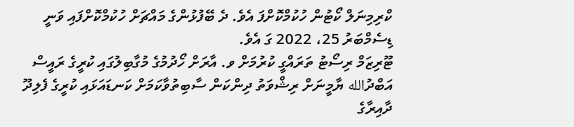ކްރިމިނަލް ކޯޓުން ހުކުމްކޮށްފަ އެވެ. ދެ ބޭފުޅުންގެ މައްޗަށް ހުކުމްކޮށްފައި ވަނީ ޑިސެމްބަރު 25، 2022 ގަ އެވެ.
ޓޫރިޒަމް ރިސޯޓު ތަރައްގީ ކުރުމަށް ވ. އާރަށް ހޯދުމުގެ މުގާބިލުގައި ކުރީގެ ރައީސް އަބްދުالله ޔާމީނަށް ރިޝްވަތު ދިންކަން ސާބިތުވާކަމަށް ކަނޑައަޅައި ކުރީގެ ފެލިދޫ ދާއިރާގެ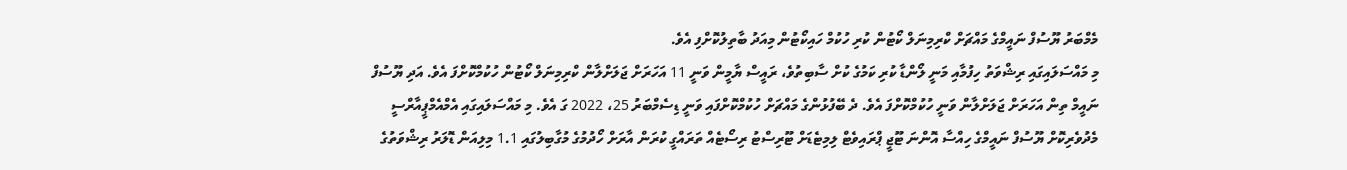މެމްބަރު ޔޫސުފް ނައީމްގެ މައްޗަށް ކްރިމިނަލް ކޯޓުން ކުރި ހުކުމް ހައިކޯޓުން މިއަދު ބާތިލުކޮށްފި އެވެ.
މި މައްސަލައިގައި ރިޝްވަތު ހިފުމާއި މަނީ ލޯންޑާ ކުރި ކަމުގެ ކުށް ސާބިތުވެ، ރައީސް ޔާމީން ވަނީ 11 އަހަރަށް ޖަލަށްލާން ކްރިމިނަލް ކޯޓުން ހުކުމްކޮށްފަ އެވެ. އަދި ޔޫސުފް ނައީމް ތިން އަހަރަށް ޖަލަށްލާން ވަނީ ހުކުމްކޮށްފަ އެވެ. ދެ ބޭފުޅުންގެ މައްޗަށް ހުކުމްކޮށްފައި ވަނީ ޑިސެމްބަރު 25، 2022 ގަ އެވެ. މި މައްސަލައިގައި އެމްއެމްޕީއާރްސީ މެދުވެރިކޮށް ޔޫސުފް ނައީމްގެ ހިއްސާ އޮންނަ ޓޫޖީ ޕްރައިވެޓް ލިމިޓެޑަށް ޓޫރިސްޓު ރިސޯޓެއް ތަރައްގީ ކުރަން އާރަށް ހޯދުމުގެ މުގާބިލުގައި 1.1 މިލިއަން ޑޮލަރު ރިޝްވަތުގެ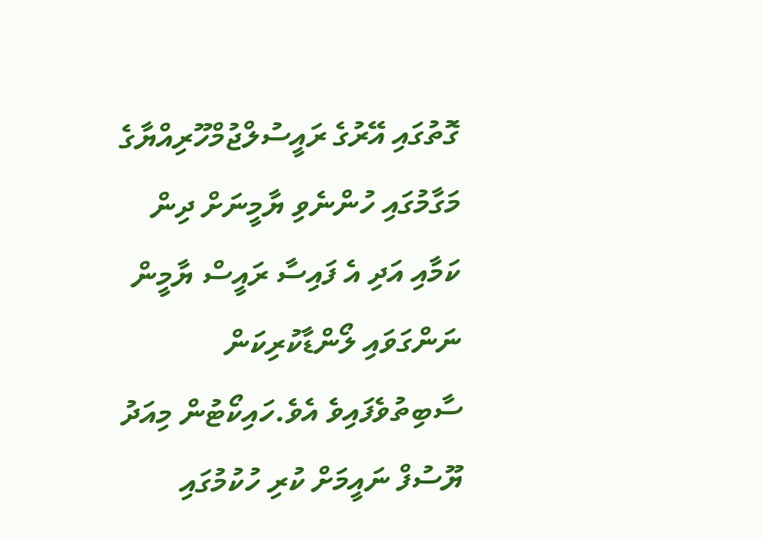ގޮތުގައި އޭރުގެ ރައީސުލްޖުމްހޫރިއްޔާގެ މަގާމުގައި ހުންނެވި ޔާމީނަށް ދިން ކަމާއި އަދި އެ ފައިސާ ރައީސް ޔާމީން ނަންގަވައި ލޯންޑާކުރިކަން ސާބިތުވެފައިވެ އެވެ.ހައިކޯޓުން މިއަދު ޔޫސުފް ނައީމަށް ކުރި ހުކުމުގައި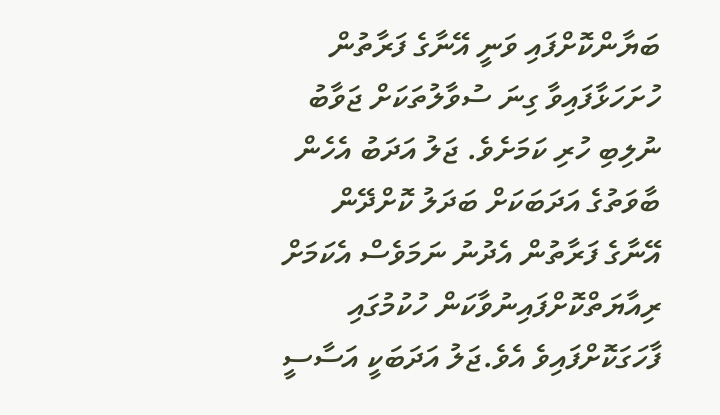ބަޔާންކޮށްފައި ވަނީ އޭނާގެ ފަރާތުން ހުށަހަޅާފައިވާ ގިނަ ސުވާލުތަކަށް ޖަވާބު ނުލިބި ހުރި ކަމަށެވެ. ޖަލު އަދަބު އެހެން ބާވަތުގެ އަދަބަކަށް ބަދަލު ކޮށްދޭން އޭނާގެ ފަރާތުން އެދުނު ނަމަވެސް އެކަމަށް ރިއާޔަތްކޮށްފައިނުވާކަން ހުކުމުގައި ފާހަގަކޮށްފައިވެ އެވެ.ޖަލު އަދަބަކީ އަސާސީ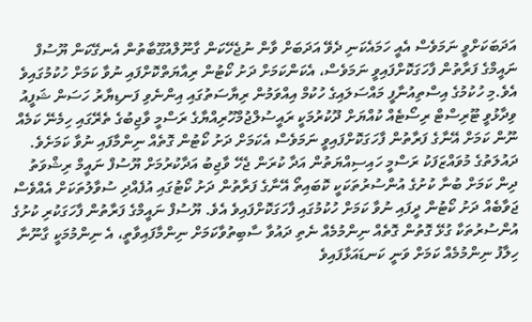އަދަބަކަށްވީ ނަމަވެސް އެއީ ހަމައެކަނި ދެވޭ އަދަބަށް ވާން ނުޖެހޭކަން ގާނޫލްއުގޫބާތުން އެނގޭކަން ޔޫސުފް ނައީމްގެ ފަރާތުން ފާހަގަކޮށްފައިވީ ނަމަވެސް، އެކަންކަމަށް ދަށު ކޯޓުން ރިއާޔަތްކޮށްފައި ނުވާ ކަމަށް ހުކުމުގައިވެ އެވެ.މި ހުކުމުގެ އިސްތިއުނާފީ މައްސަލައިގެ ހުކުމް އިއްވަމުން ރިޔާސަތުގައި އިންނެވި ފަނޑިޔާރު ހަސަން ޝަފީއު ވިދާޅުވީ ޓޫރިސްޓް ރިސޯޓެއް ކުއްޔަށް ދޫކުރުމަކީ ރައީސުލްޖުމްހޫރިއްޔާގެ ރަސްމީ ވާޖިބުގެ ތެރޭގައި ހިމެނޭ ކަމެއް ނޫން ކަމަށް އޭނާގެ ފަރާތުން ފާހަގަކޮށްފައިވީ ނަމަވެސް އެކަމަށް ދަށު ކޯޓުން ގޮތެއް ނިންމާފައި ނުވާ ކަމަށެވެ. ދައުލަތުގެ މުވައްޒަފަކު ރަސްމީ ހައިސިއްޔަތުން އަދާ ކުރަން ޖެހޭ ވާޖިބު އަދާކުރުމަށް ޔޫސުފް ނައީމް ރިޝްވަތު ދިން ކަމަށް ބުނާ ކުށުގެ އުންސުރުތަކަކީ ކޮބައިތޯ އޭނާގެ ފަރާތުން ދަށު ކޯޓުގައި އުފެއްދި ސުވާލުތަކަށް އެއްވެސް ޖަވާބެއް ދަށު ކޯޓުން ދީފައި ނުވާ ކަމަށް ހުކުމުގައި ފާހަގަކޮށްފައިވެ އެވެ. ޔޫސުފް ނައީމްގެ ފަރާތުން ފާހަގަކުރި ކުށުގެ އުންސުރުތަކާ ގުޅޭ ގޮތުން ގޮތެއް ނިންމުމެއް ނެތި ދައުވާ ސާބިތުވާކަމަށް ނިންމާފައިވާތީ، އެ ނިންމުމަކީ ގާނޫނާ ހިލާފު ނިންމުމެއް ކަމަށް ވަނީ ކަނޑައަޅާފައިވެ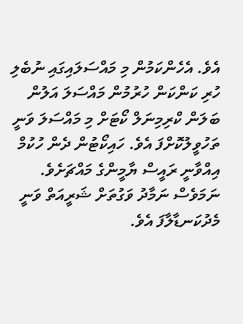އެވެ. އެހެންކަމުން މި މައްސަލައިގައި ނުބެލި ހުރި ކަންކަން ހުރުމުން މައްސަލަ އަލުން ބަލަން ކްރިމިނަލް ކޯޓަށް މި މައްސަލަ ވަނީ ތަހުވީލުކޮށްފަ އެވެ. ހައިކޯޓުން ދެން ހުކުމް އިއްވާނީ ރައީސް ޔާމީންގެ މައްޗަށެވެ. ނަމަވެސް ނަމާދު ވަގުތަށް ޝަރީއަތް ވަނީ މެދުކަނޑާލާފަ އެވެ.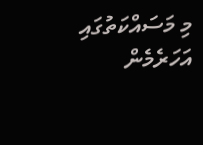މި މަސައްކަތުގައި އަހަރެމެން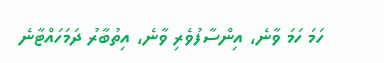ހަމަ ހަމަ ވާނެ، އިންސާފުވެރި ވާނެ، އިތުބާރު ދަމަހައްޓާނެ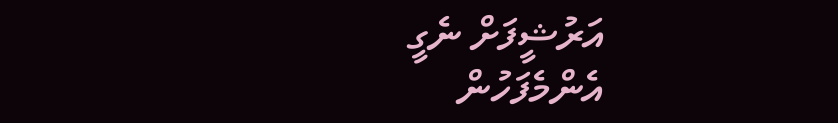އަރުޝީފަށް ނެގީ
އެންމެފަހުން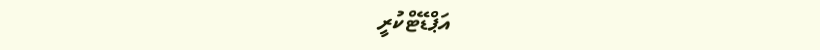އަޕްޑޭޓްކުރީ